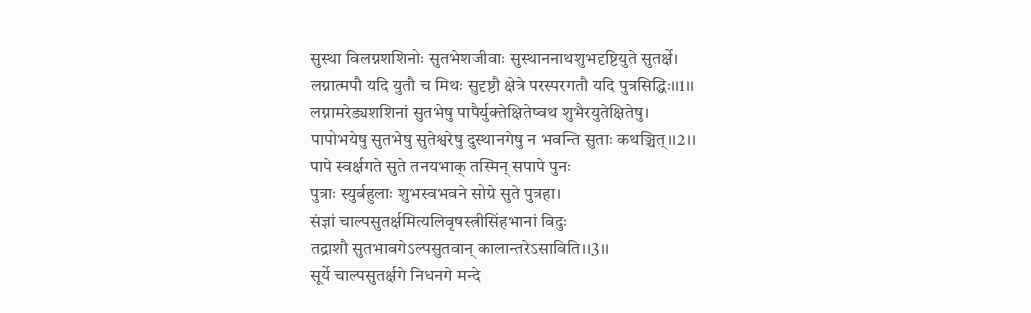सुस्था विलग्नशशिनोः सुतभेशजीवाः सुस्थाननाथशुभदृष्टियुते सुतर्क्षे।
लग्नात्मपौ यदि युतौ च मिथः सुदृष्टौ क्षेत्रे परस्परगतौ यदि पुत्रसिद्धिः।।1।।
लग्नामरेड्यशशिनां सुतभेषु पापैर्युक्तेक्षितेष्वथ शुभैरयुतेक्षितेषु।
पापोभयेषु सुतभेषु सुतेश्वरेषु दुस्थानगेषु न भवन्ति सुताः कथञ्चित्।।2।।
पापे स्वर्क्षगते सुते तनयभाक् तस्मिन् सपापे पुनः
पुत्राः स्युर्बहुलाः शुभस्वभवने सोग्रे सुते पुत्रहा।
संज्ञां चाल्पसुतर्क्षमित्यलिवृषस्त्रीसिंहभानां विदुः
तद्राशौ सुतभावगेऽल्पसुतवान् कालान्तरेऽसाविति।।3।।
सूर्ये चाल्पसुतर्क्षगे निधनगे मन्दे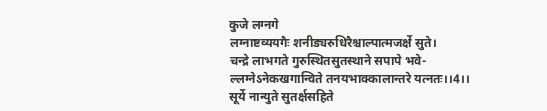कुजे लग्नगे
लग्नाष्टव्ययगैः शनीड्यरुधिरैश्चाल्पात्मजर्क्षे सुते।
चन्द्रे लाभगते गुरुस्थितसुतस्थाने सपापे भवे-
ल्लग्नेऽनेकखगान्विते तनयभाक्कालान्तरे यत्नतः।।4।।
सूर्ये नान्युते सुतर्क्षसहिते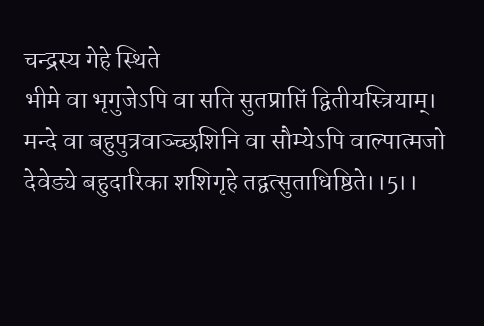चन्द्रस्य गेहे स्थिते
भीमे वा भृगुजेऽपि वा सति सुतप्राप्तिं द्वितीयस्त्रियाम्।
मन्दे वा बहुपुत्रवाञ्च्छशिनि वा सौम्येऽपि वाल्पात्मजो
देवेड्ये बहुदारिका शशिगृहे तद्वत्सुताधिष्ठिते।।5।।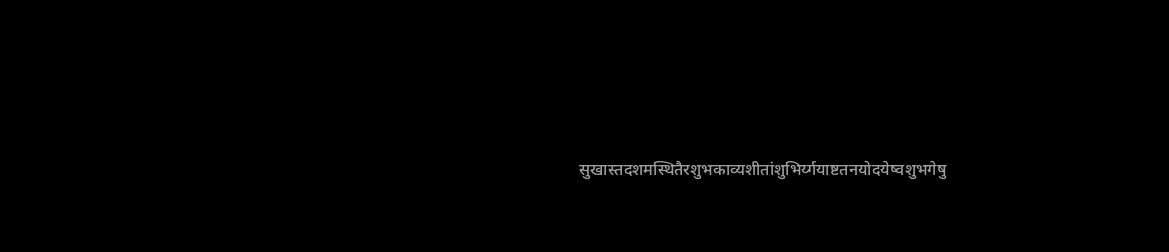सुखास्तदशमस्थितैरशुभकाव्यशीतांशुभिर्य्गयाष्टतनयोदयेष्वशुभगेषु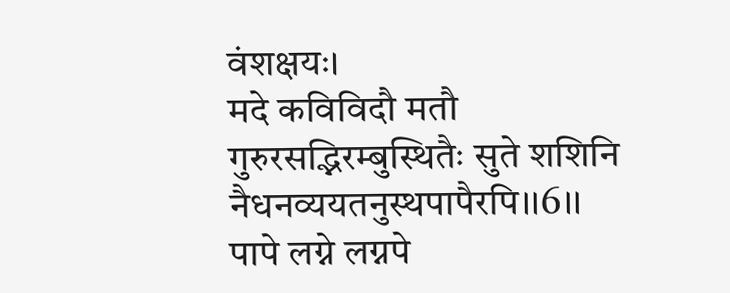वंशक्षयः।
मदे कविविदौ मतौ गुरुरसद्भिरम्बुस्थितैः सुते शशिनि नैधनव्ययतनुस्थपापैरपि।।6।।
पापे लग्ने लग्नपे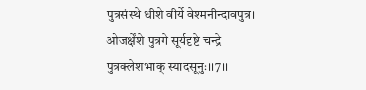पुत्रसंस्थे धीशे वीर्ये वेश्मनीन्दावपुत्र।
ओजर्क्षेंशे पुत्रगे सूर्यदृष्टे चन्द्रे पुत्रक्लेशभाक् स्यादसूनुः।।7।।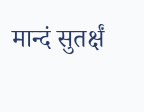मान्दं सुतर्क्षं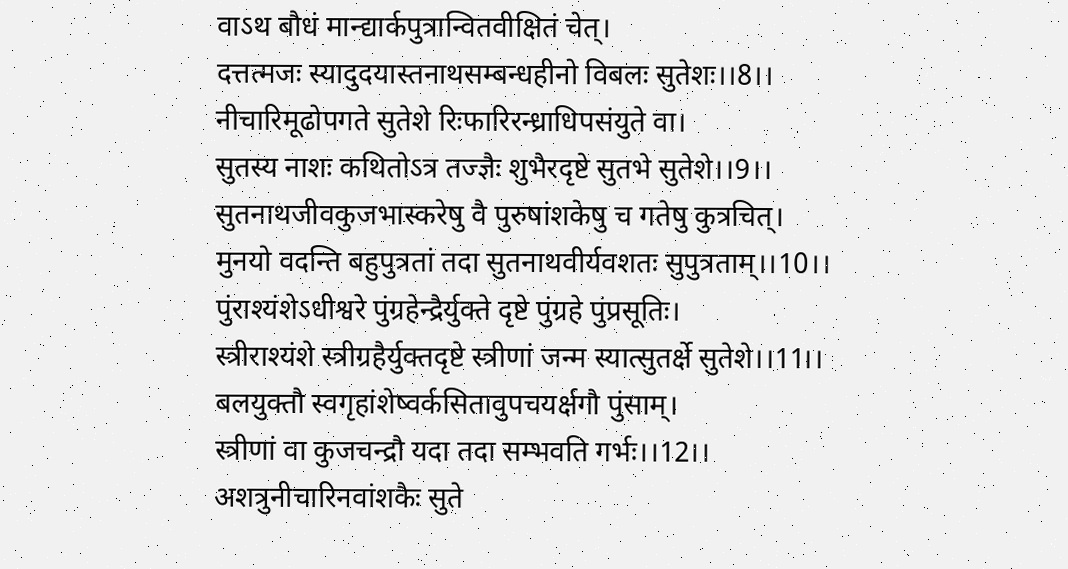वाऽथ बौधं मान्द्यार्कपुत्रान्वितवीक्षितं चेत्।
दत्तत्मजः स्यादुदयास्तनाथसम्बन्धहीनो विबलः सुतेशः।।8।।
नीचारिमूढोपगते सुतेशे रिःफारिरन्ध्राधिपसंयुते वा।
सुतस्य नाशः कथितोऽत्र तज्ज्ञैः शुभैरदृष्टे सुतभे सुतेशे।।9।।
सुतनाथजीवकुजभास्करेषु वै पुरुषांशकेषु च गतेषु कुत्रचित्।
मुनयो वदन्ति बहुपुत्रतां तदा सुतनाथवीर्यवशतः सुपुत्रताम्।।10।।
पुंराश्यंशेऽधीश्वरे पुंग्रहेन्द्रैर्युक्ते दृष्टे पुंग्रहे पुंप्रसूतिः।
स्त्रीराश्यंशे स्त्रीग्रहैर्युक्तदृष्टे स्त्रीणां जन्म स्यात्सुतर्क्षे सुतेशे।।11।।
बलयुक्तौ स्वगृहांशेष्वर्कसितावुपचयर्क्षगौ पुंसाम्।
स्त्रीणां वा कुजचन्द्रौ यदा तदा सम्भवति गर्भः।।12।।
अशत्रुनीचारिनवांशकैः सुते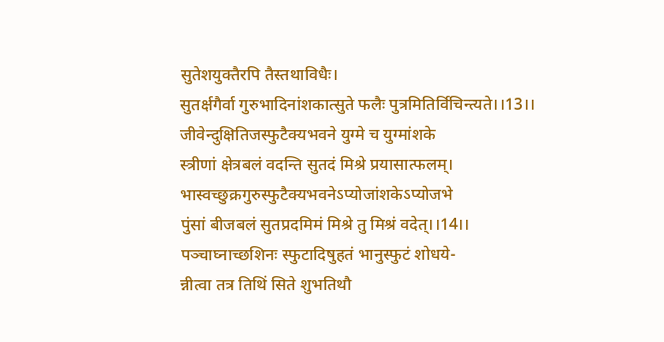सुतेशयुक्तैरपि तैस्तथाविधैः।
सुतर्क्षगैर्वा गुरुभादिनांशकात्सुते फलैः पुत्रमितिर्विचिन्त्यते।।13।।
जीवेन्दुक्षितिजस्फुटैक्यभवने युग्मे च युग्मांशके
स्त्रीणां क्षेत्रबलं वदन्ति सुतदं मिश्रे प्रयासात्फलम्।
भास्वच्छुक्रगुरुस्फुटैक्यभवनेऽप्योजांशकेऽप्योजभे
पुंसां बीजबलं सुतप्रदमिमं मिश्रे तु मिश्रं वदेत्।।14।।
पञ्चाघ्नाच्छशिनः स्फुटादिषुहतं भानुस्फुटं शोधये-
न्नीत्वा तत्र तिथिं सिते शुभतिथौ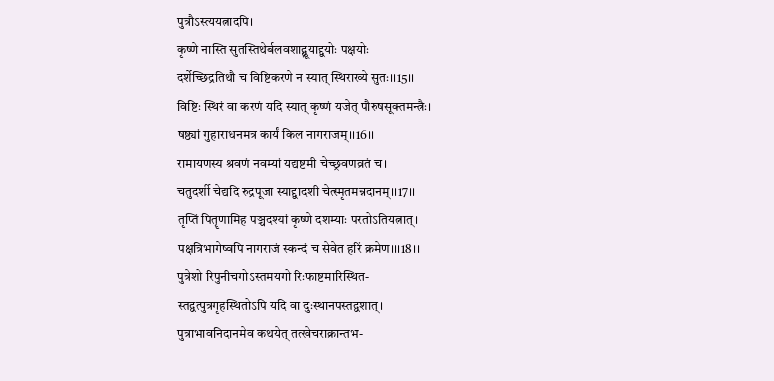पुत्रौऽस्त्ययत्नादपि।
कृष्णे नास्ति सुतस्तिथेर्बलवशाद्ब्रूयाद्द्वयोः पक्षयोः
दर्शेच्छिद्रतिथौ च विष्टिकरणे न स्यात् स्थिराख्ये सुतः।।15।।
विष्टिः स्थिरं वा करणं यदि स्यात् कृष्णं यजेत् पौरुषसूक्तमन्त्रैः।
षष्ठ्यां गुहाराधनमत्र कार्यं किल नागराजम्।।16।।
रामायणस्य श्रवणं नवम्यां यद्यष्टमी चेच्छ्रवणव्रतं च।
चतुदर्शी चेद्यदि रुद्रपूजा स्याद्द्वादशी चेत्स्मृतमन्नदानम्।।17।।
तृप्तिं पितॄणामिह पञ्चदश्यां कृष्णे दशम्याः परतोऽतियत्नात्।
पक्षत्रिभागेष्वपि नागराजं स्कन्दं च सेवेत हरिं क्रमेण।।।18।।
पुत्रेशो रिपुनीचगोऽस्तमयगो रिःफाष्टमारिस्थित-
स्तद्वत्पुत्रगृहस्थितोऽपि यदि वा दुःस्थानपस्तद्वशात्।
पुत्राभावनिदानमेव कथयेत् तत्खेचराक्रान्तभ-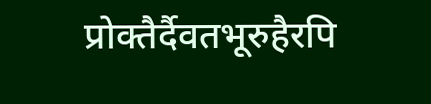प्रोक्तैर्दैवतभूरुहैरपि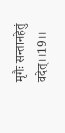मृगैः सन्तानहेतुं वदेत्।।19।।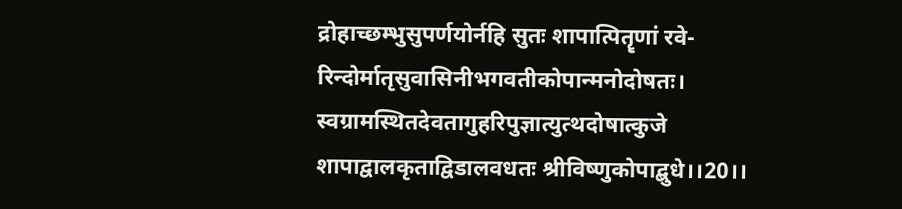द्रोहाच्छम्भुसुपर्णयोर्नहि सुतः शापात्पितॄणां रवे-
रिन्दोर्मातृसुवासिनीभगवतीकोपान्मनोदोषतः।
स्वग्रामस्थितदेवतागुहरिपुज्ञात्युत्थदोषात्कुजे
शापाद्वालकृताद्विडालवधतः श्रीविष्णुकोपाद्बुधे।।20।।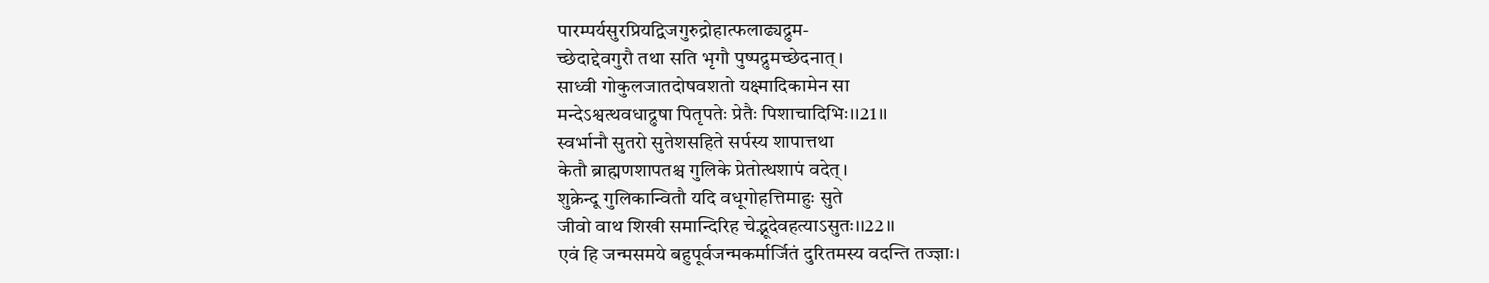पारम्पर्यसुरप्रियद्विजगुरुद्रोहात्फलाढ्यद्रुम-
च्छेदाद्देवगुरौ तथा सति भृगौ पुष्पद्रुमच्छेदनात्।
साध्वी गोकुलजातदोषवशतो यक्ष्मादिकामेन सा
मन्देऽश्वत्थवधाद्रुषा पितृपतेः प्रेतैः पिशाचादिभिः।।21।।
स्वर्भानौ सुतरो सुतेशसहिते सर्पस्य शापात्तथा
केतौ ब्राह्मणशापतश्च गुलिके प्रेतोत्थशापं वदेत्।
शुक्रेन्दू गुलिकान्वितौ यदि वधूगोहत्तिमाहुः सुते
जीवो वाथ शिखी समान्दिरिह चेद्भूदेवहत्याऽसुतः।।22।।
एवं हि जन्मसमये बहुपूर्वजन्मकर्मार्जितं दुरितमस्य वदन्ति तज्ज्ञाः।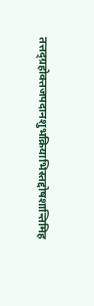तत्तद्ग्रहोक्तजपदानशुभक्रियाभिस्तद्दोषशान्तिमिह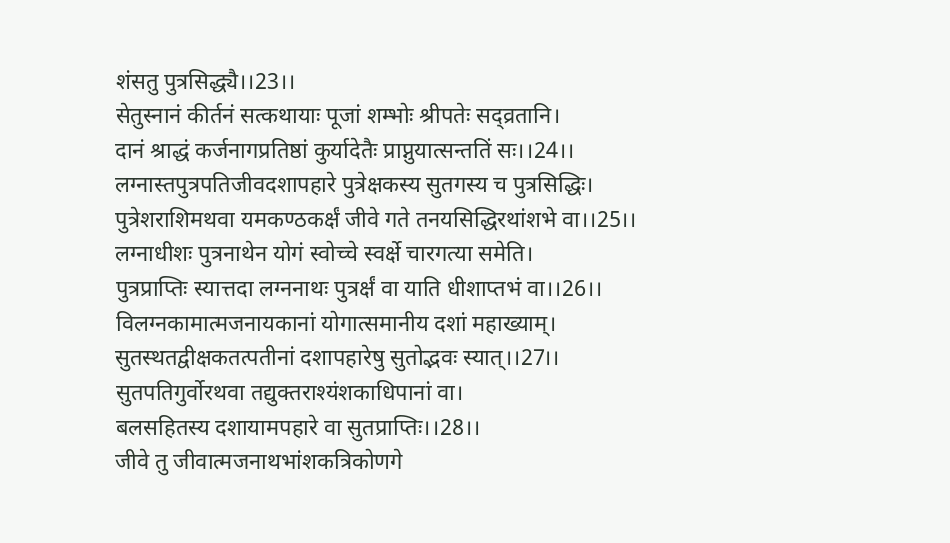शंसतु पुत्रसिद्ध्यै।।23।।
सेतुस्नानं कीर्तनं सत्कथायाः पूजां शम्भोः श्रीपतेः सद्व्रतानि।
दानं श्राद्धं कर्जनागप्रतिष्ठां कुर्यादेतैः प्राप्नुयात्सन्ततिं सः।।24।।
लग्नास्तपुत्रपतिजीवदशापहारे पुत्रेक्षकस्य सुतगस्य च पुत्रसिद्धिः।
पुत्रेशराशिमथवा यमकण्ठकर्क्षं जीवे गते तनयसिद्धिरथांशभे वा।।25।।
लग्नाधीशः पुत्रनाथेन योगं स्वोच्चे स्वर्क्षे चारगत्या समेति।
पुत्रप्राप्तिः स्यात्तदा लग्ननाथः पुत्रर्क्षं वा याति धीशाप्तभं वा।।26।।
विलग्नकामात्मजनायकानां योगात्समानीय दशां महाख्याम्।
सुतस्थतद्वीक्षकतत्पतीनां दशापहारेषु सुतोद्भवः स्यात्।।27।।
सुतपतिगुर्वोरथवा तद्युक्तराश्यंशकाधिपानां वा।
बलसहितस्य दशायामपहारे वा सुतप्राप्तिः।।28।।
जीवे तु जीवात्मजनाथभांशकत्रिकोणगे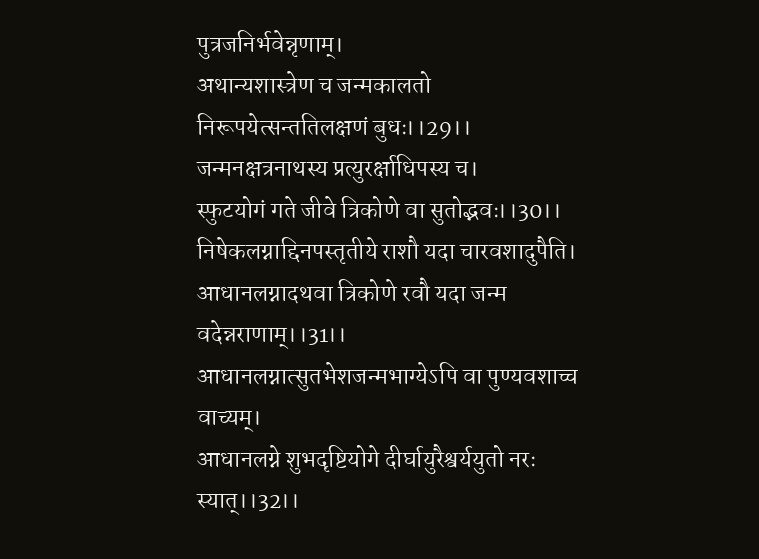पुत्रजनिर्भवेन्नृणाम्।
अथान्यशास्त्रेण च जन्मकालतो निरूपयेत्सन्ततिलक्षणं बुधः।।29।।
जन्मनक्षत्रनाथस्य प्रत्युरर्क्षाधिपस्य च।
स्फुटयोगं गते जीवे त्रिकोणे वा सुतोद्भवः।।30।।
निषेकलग्नाद्दिनपस्तृतीये राशौ यदा चारवशादुपैति।
आधानलग्नादथवा त्रिकोणे रवौ यदा जन्म वदेन्नराणाम्।।31।।
आधानलग्नात्सुतभेशजन्मभाग्येऽपि वा पुण्यवशाच्च वाच्यम्।
आधानलग्ने शुभदृष्टियोगे दीर्घायुरैश्वर्ययुतो नरः स्यात्।।32।।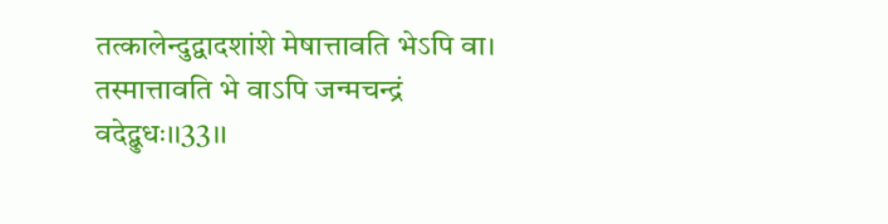तत्कालेन्दुद्वादशांशे मेषात्तावति भेऽपि वा।
तस्मात्तावति भे वाऽपि जन्मचन्द्रं वदेद्बुधः।।33।।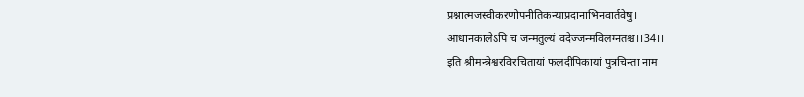प्रश्नात्मजस्वीकरणोपनीतिकन्याप्रदानाभिनवार्तवेषु।
आधानकालेऽपि च जन्मतुल्यं वदेज्जन्मविलग्नतश्च।।34।।
इति श्रीमन्त्रेश्वरविरचितायां फलदीपिकायां पुत्रचिन्ता नाम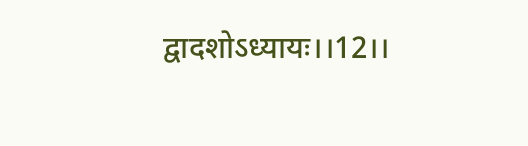द्वादशोऽध्यायः।।12।।